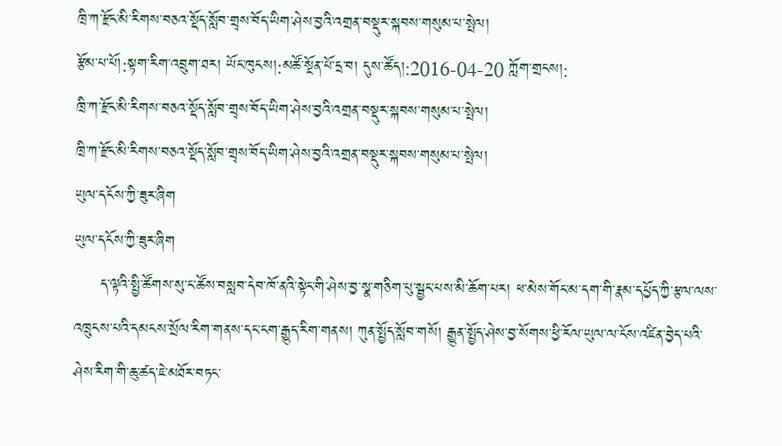ཁྲི་ཀ་རྫོང་མི་རིགས་བཅའ་སྡོད་སློབ་གྲྭས་བོད་ཡིག་ཤེས་བྱའི་འགྲན་བསྡུར་སྐབས་གསུམ་པ་སྤེལ།
རྩོམ་པ་པོ།:སྟག་རིག་འབྲུག་ཐར། ཡོང་ཁུངས།:མཚོ་སྔོན་པོ་དྲ་བ། དུས་ཚོད།:2016-04-20 ཀློག་གྲངས།:
ཁྲི་ཀ་རྫོང་མི་རིགས་བཅའ་སྡོད་སློབ་གྲྭས་བོད་ཡིག་ཤེས་བྱའི་འགྲན་བསྡུར་སྐབས་གསུམ་པ་སྤེལ།
ཁྲི་ཀ་རྫོང་མི་རིགས་བཅའ་སྡོད་སློབ་གྲྭས་བོད་ཡིག་ཤེས་བྱའི་འགྲན་བསྡུར་སྐབས་གསུམ་པ་སྤེལ།
ཡུལ་དངོས་ཀྱི་ཟུར་ཞིག
ཡུལ་དངོས་ཀྱི་ཟུར་ཞིག
     ད་ལྟའི་སྤྱི་ཚོགས་སུ་ང་ཚོས་བསླབ་དེབ་ཁོ་ནའི་སྟེང་གི་ཤེས་བྱ་སྣ་གཅིག་པུ་སྦྱང་པས་མི་ཆོག་པར། ཕ་མེས་གོང་མ་དག་གི་རྣམ་དཔྱོད་ཀྱི་རྩལ་ལས་འཁྲུངས་པའི་དམངས་སྲོལ་རིག་གནས་དང་ངག་རྒྱུད་རིག་གནས། ཀུན་སྤྱོད་སློབ་གསོ། རྒྱུན་སྤྱོད་ཤེས་བྱ་སོགས་ཕྱི་རོལ་ཡུལ་ལ་ངོས་འཛིན་བྱེད་པའི་ཤེས་རིག་གི་ཆུ་ཚད་ཇེ་མཐོར་བཏང་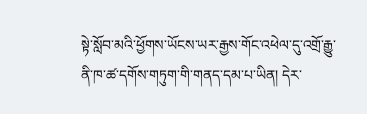སྟེ་སློབ་མའི་ཕྱོགས་ཡོངས་ཡར་རྒྱས་གོང་འཕེལ་དུ་འགྲོ་རྒྱུ་ནི་ཁ་ཚ་དགོས་གཏུག་གི་གནད་དམ་པ་ཡིན། དེར་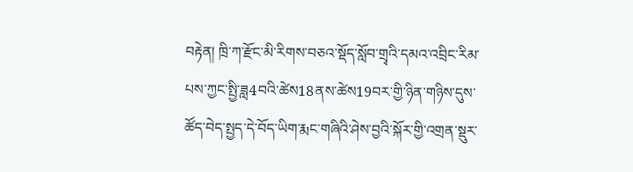བརྟེན། ཁྲི་ཀ་རྫོང་མི་རིགས་བཅའ་སྡོད་སློབ་གྲྭའི་དམའ་འབྲིང་རིམ་པས་ཀྱང་སྤྱི་ཟླ4བའི་ཚེས18ནས་ཚེས19བར་གྱི་ཉིན་གཉིས་དུས་ཚོད་བེད་སྤྱད་དེ་བོད་ཡིག་རྨང་གཞིའི་ཤེས་བྱའི་སྐོར་གྱི་འགྲན་སྡུར་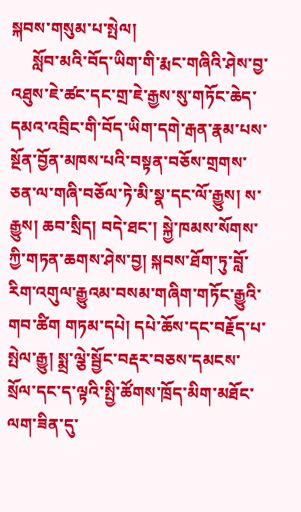སྐབས་གསུམ་པ་སྤེལ།
     སློབ་མའི་བོད་ཡིག་གི་རྨང་གཞིའི་ཤེས་བྱ་འཐུས་ཇེ་ཚང་དང་གྲ་ཇེ་རྒྱས་སུ་གཏོང་ཆེད་དམའ་འབྲིང་གི་བོད་ཡིག་དགེ་རྒན་རྣམ་པས་སྔོན་བྱོན་མཁས་པའི་བསྟན་བཅོས་གྲགས་ཅན་ལ་གཞི་བཅོལ་ཏེ་མི་སྣ་དང་ལོ་རྒྱུས། ས་རྒྱུས། ཆབ་སྲིད། བདེ་ཐང་། སྐྱེ་ཁམས་སོགས་ཀྱི་གཏན་ཆགས་ཤེས་བྱ། སྐབས་ཐོག་ཏུ་བློ་རིག་འགུལ་རྒྱུའམ་བསམ་གཞིག་གཏོང་རྒྱུའི་གབ་ཚིག གཏམ་དཔེ། དཔེ་ཆོས་དང་བརྗོད་པ་སྤེལ་རྒྱུ། སྨྲ་ལྕེ་སྦྱོང་བརྡར་བཅས་དམངས་སྲོལ་དང་ད་ལྟའི་སྤྱི་ཚོགས་ཁྲོད་མིག་མཐོང་ལག་ཟིན་དུ་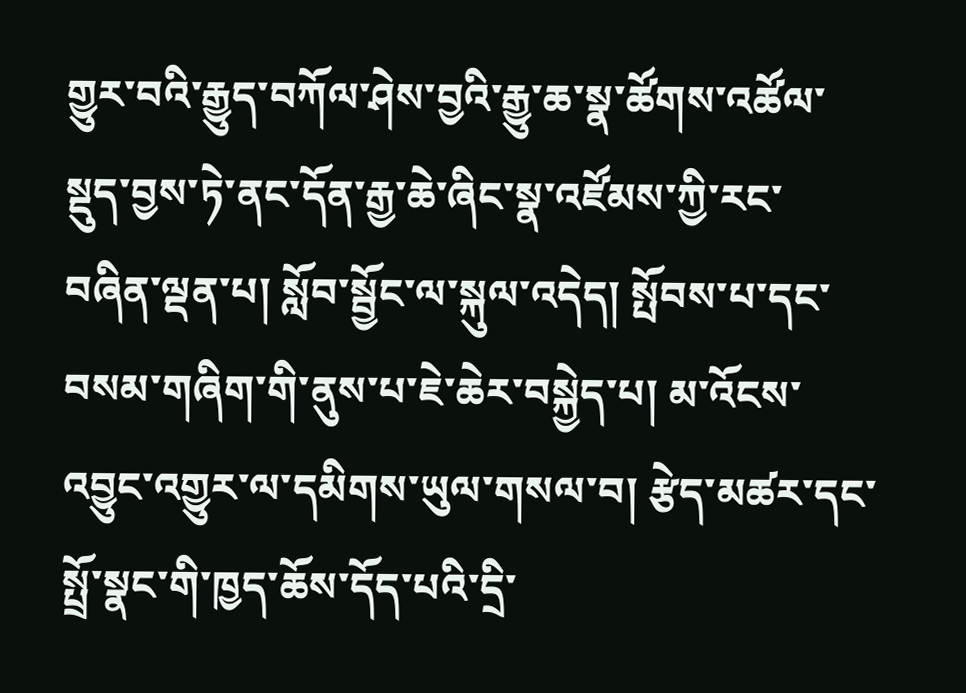གྱུར་བའི་རྒྱུད་བཀོལ་ཤེས་བྱའི་རྒྱུ་ཆ་སྣ་ཚོགས་འཚོལ་སྡུད་བྱས་ཏེ་ནང་དོན་རྒྱ་ཆེ་ཞིང་སྣ་འཛོམས་ཀྱི་རང་བཞིན་ལྡན་པ། སློབ་སྦྱོང་ལ་སྐུལ་འདེད། སྤོབས་པ་དང་བསམ་གཞིག་གི་ནུས་པ་ཇེ་ཆེར་བསྐྱེད་པ། མ་འོངས་འབྱུང་འགྱུར་ལ་དམིགས་ཡུལ་གསལ་བ། རྩེད་མཚར་དང་སྤྲོ་སྣང་གི་ཁྱད་ཆོས་དོད་པའི་དྲི་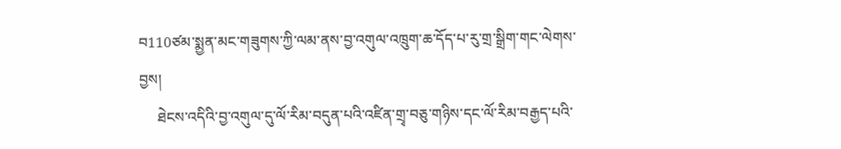བ110ཙམ་སྨྱན་མང་གཟུགས་ཀྱི་ལམ་ནས་བྱ་འགུལ་འཁྲུག་ཆ་དོད་པ་རུ་གྲ་སྒྲིག་གང་ལེགས་བྱས།
     ཐེངས་འདིའི་བྱ་འགུལ་དུ་ལོ་རིམ་བདུན་པའི་འཛིན་གྲྭ་བཅུ་གཉིས་དང་ལོ་རིམ་བརྒྱད་པའི་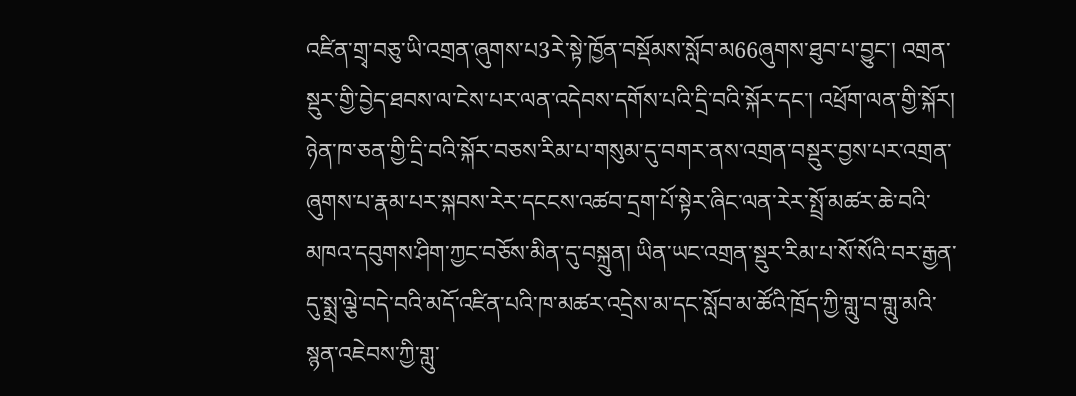འཛིན་གྲྭ་བཅུ་ཡི་འགྲན་ཞུགས་པ3རེ་སྟེ་ཁྱོན་བསྡོམས་སློབ་མ66ཞུགས་ཐུབ་པ་བྱུང་། འགྲན་སྡུར་གྱི་བྱེད་ཐབས་ལ་ངེས་པར་ལན་འདེབས་དགོས་པའི་དྲི་བའི་སྐོར་དང་། འཕྲོག་ལན་གྱི་སྐོར། ཉེན་ཁ་ཅན་གྱི་དྲི་བའི་སྐོར་བཅས་རིམ་པ་གསུམ་དུ་བགར་ནས་འགྲན་བསྡུར་བྱས་པར་འགྲན་ཞུགས་པ་རྣམ་པར་སྐབས་རེར་དངངས་འཚབ་དྲག་པོ་སྟེར་ཞིང་ལན་རེར་སྤྲོ་མཚར་ཆེ་བའི་མཁའ་དབུགས་ཤིག་ཀྱང་བཅོས་མིན་དུ་བསྐྲུན། ཡིན་ཡང་འགྲན་སྡུར་རིམ་པ་སོ་སོའི་བར་རྒྱན་དུ་སྨྲ་ལྕེ་བདེ་བའི་མདོ་འཛིན་པའི་ཁ་མཚར་འདྲེས་མ་དང་སློབ་མ་ཚོའི་ཁྲོད་ཀྱི་གླུ་བ་གླུ་མའི་སྙན་འཇེབས་ཀྱི་གླུ་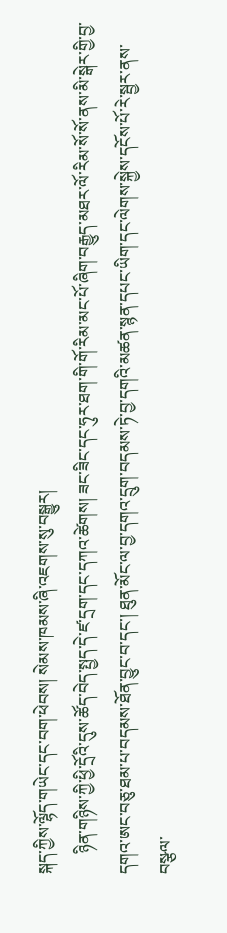སྐད་ཀྱིས་ལྷོད་གཡེང་དང་བག་ཕེབས། སེམས་ཁམས་ཞི་འཇགས་སུ་བསྒྱུར།
     ཉིན་གཉིས་ཀྱི་ཕྱི་དྲོའི་དུས་ཚོད་བེད་སྤྱད་དེ་ཛ་དྲག་དང་དཀའ་ཚེགས། ཟང་ཟིང་དང་ཧུར་ཐག་གི་གོ་རིམ་མང་པོ་ཞིག་བརྒྱུད་མཐར་ལོ་རིམ་སོ་སོ་ནས་མི་སྒེར་གྱི་བྱ་དགའ་ཨང་བཅུ་ཐམ་པ་བདམས་ཐོན་བྱུང་བ་དང་། ཐུན་མོང་ལ་བྱ་དགའ་དྲུག་བདམས་ཏེ་བྱ་དགའི་མཚན་སྙན་དཔང་ཡིག་དང་ལེགས་སྐྱེས་དངོས་པོ་རེ་སྦྱར་ནས་བསྩལ་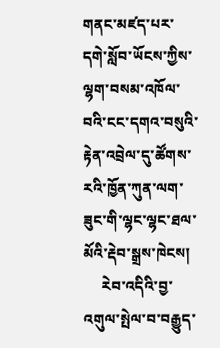གནང་མཛད་པར་དགེ་སློབ་ཡོངས་ཀྱིས་ལྷག་བསམ་འཁོལ་བའི་ངང་དགའ་བསུའི་རྟེན་འབྲེལ་དུ་ཚོགས་རའི་ཁྱོན་ཀུན་ལག་ཟུང་གི་ལྷང་ལྷང་ཐལ་མོའི་རྡེབ་སྒྲས་ཁེངས།
     རེབ་འདིའི་བྱ་འགུལ་སྤེལ་བ་བརྒྱུད་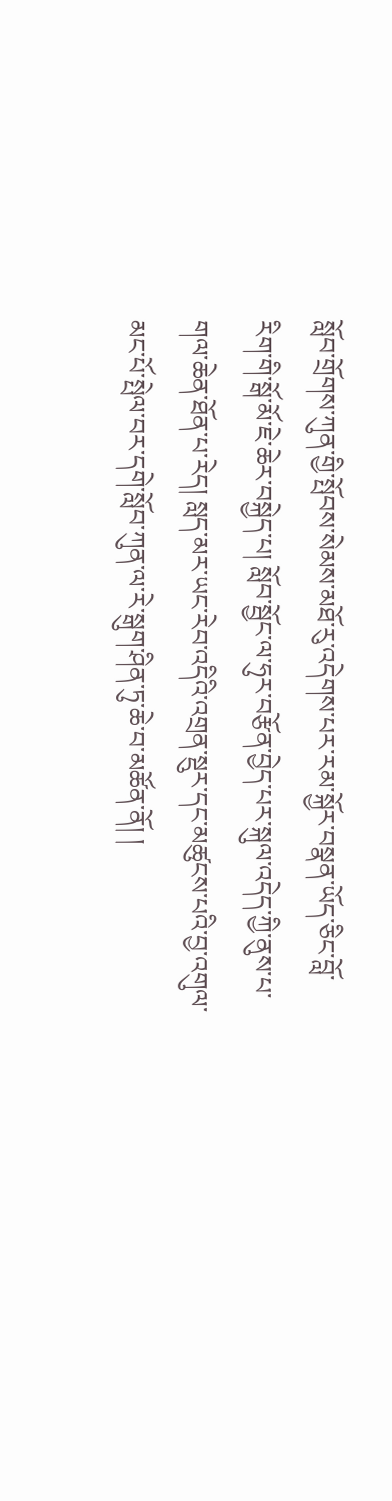སློབ་གྲོགས་ཀུན་གྱི་སྤོབས་སེམས་མཐོ་རུ་འདེགས་པར་རམ་སྐྱོར་བསྣན་ཡོད་ཅིང་བློ་རིག་གི་སྒོ་མོ་ཇེ་ཆེར་བསྐྱེད་པ། སློབ་སྦྱོང་ལ་ཧུར་བརྩོན་བྱེད་པར་སྐུལ་འདེད་ཀྱི་ནུས་པ་གལ་ཆེན་ཐོན་པ་རེད། སླད་མར་ཡང་རེབ་འདིའི་འགྲན་སྡུར་དང་མཚུངས་པའི་བྱ་འགུལ་མང་པོ་སྤེལ་བར་དགེ་སློབ་ཀུན་ལ་རེ་སྒུག་ཤིན་ཏུ་ཆེ་བ་མཚོན་ནོ། །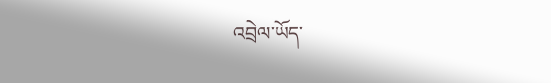འབྲེལ་ཡོད་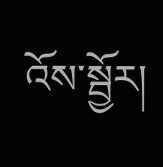འོས་སྦྱོར།